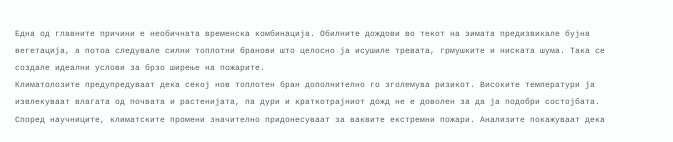Една од главните причини е необичната временска комбинација. Обилните дождови во текот на зимата предизвикале бујна вегетација, а потоа следувале силни топлотни бранови што целосно ја исушиле тревата, грмушките и ниската шума. Така се создале идеални услови за брзо ширење на пожарите.
Климатолозите предупредуваат дека секој нов топлотен бран дополнително го зголемува ризикот. Високите температури ја извлекуваат влагата од почвата и растенијата, па дури и краткотрајниот дожд не е доволен за да ја подобри состојбата.
Според научниците, климатските промени значително придонесуваат за ваквите екстремни пожари. Анализите покажуваат дека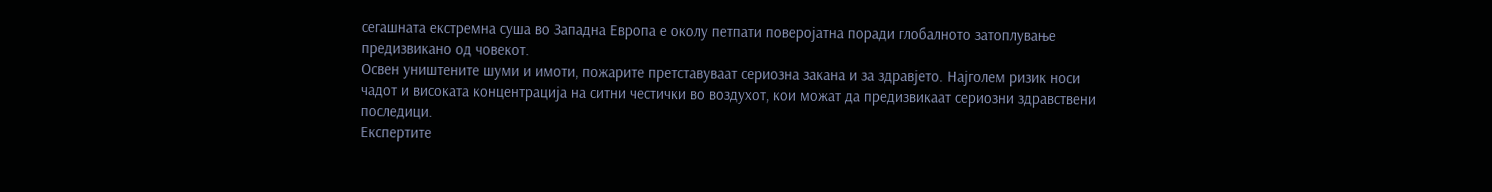сегашната екстремна суша во Западна Европа е околу петпати поверојатна поради глобалното затоплување предизвикано од човекот.
Освен уништените шуми и имоти, пожарите претставуваат сериозна закана и за здравјето. Најголем ризик носи чадот и високата концентрација на ситни честички во воздухот, кои можат да предизвикаат сериозни здравствени последици.
Експертите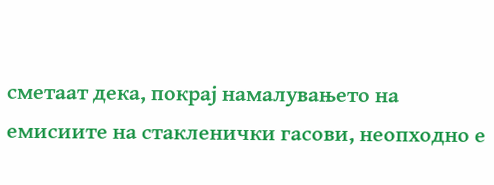сметаат дека, покрај намалувањето на емисиите на стакленички гасови, неопходно е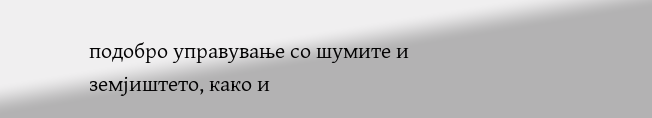подобро управување со шумите и земјиштето, како и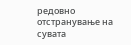редовно отстранување на сувата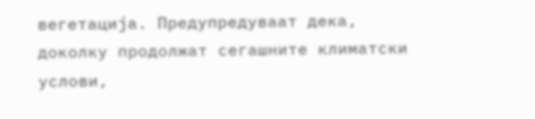вегетација. Предупредуваат дека, доколку продолжат сегашните климатски услови,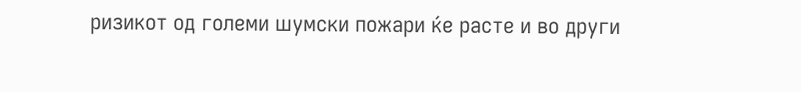ризикот од големи шумски пожари ќе расте и во други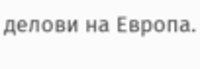делови на Европа.